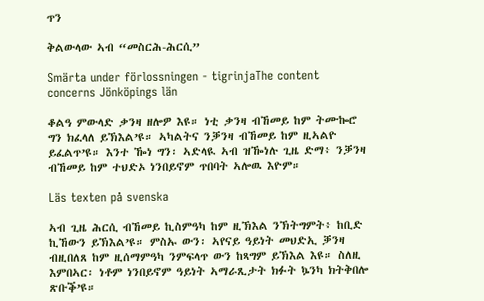ጥን

ቅልውላው ኣብ “መስርሕ-ሕርሲ”

Smärta under förlossningen - tigrinjaThe content concerns Jönköpings län

ቆልዓ ምውላድ ቃንዛ ዘሎዎ እዩ። ነቲ ቃንዛ ብኸመይ ከም ትሙኰሮ ግን ክፈላለ ይኽእል’ዩ። ኣካልትና ንቓንዛ ብኸመይ ከም ዚኣልዮ ይፈልጥ’ዩ። እንተ ዀነ ግን፡ ኣድላዪ ኣብ ዝዀነሉ ጊዜ ድማ፥ ንቓንዛ ብኸመይ ከም ተህድኦ ነንበይኖም ጥበባት ኣሎዉ እዮም።

Läs texten på svenska

ኣብ ጊዜ ሕርሲ ብኸመይ ኪስምዓካ ከም ዚኽእል ንኽትግምት፥ ከቢድ ኪኸውን ይኽእል’ዩ። ምስኡ ውን፡ ኣየናይ ዓይነት መህድኢ ቓንዛ ብዚበለጸ ከም ዚሰማምዓካ ንምፍላጥ ውን ከጻግም ይኽእል እዩ። ስለዚ እምበኣር፡ ነቶም ነንበይኖም ዓይነት ኣማራጺታት ክፉት ኴንካ ክትቅበሎ ጽቡቕ’ዩ።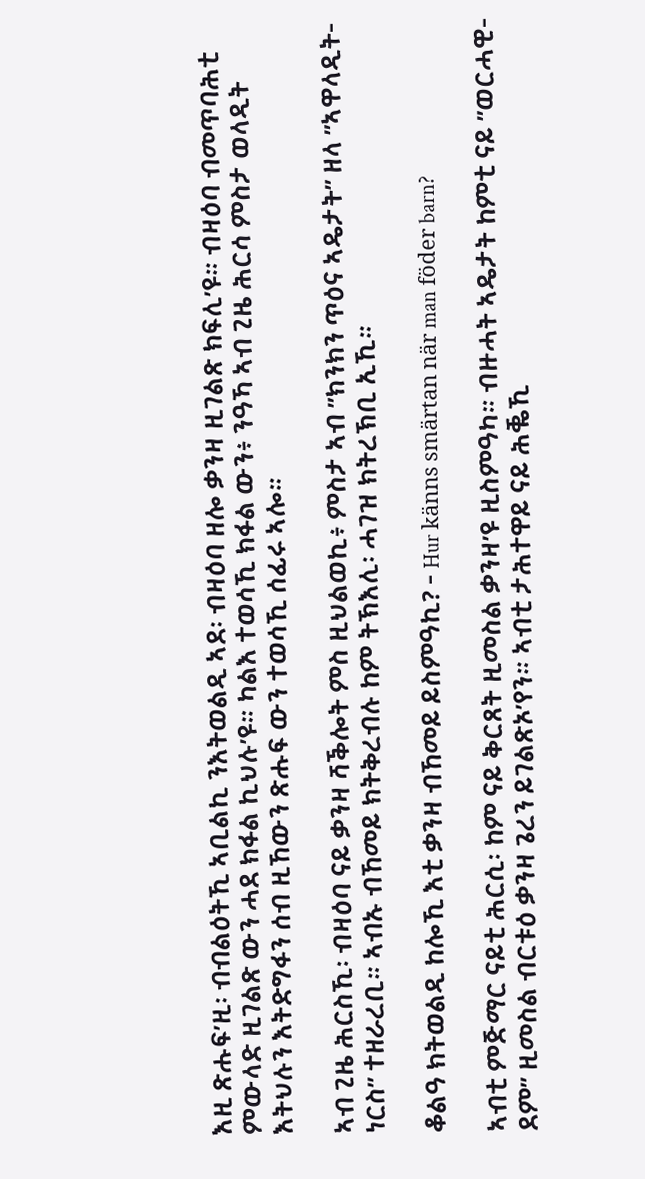እዚ ጽሑፍ’ዚ፡ ብብልዕትኺ ኣቢልኪ ንእትወልዲ ኣደ፡ ብዛዕባ ዘሎ ቃንዛ ዚገልጽ ክፍሊ’ዩ። ብዛዕባ ብመጥባሕቲ ምውላድ ዚገልጽ ውን ሓደ ክፋል ኪህሉ’ዩ። ካልእ ተወሳኺ ክፋል ውን፥ ንዓኻ ኣብ ጊዜ ሕርሳ ምስታ ወላዲት እትህሉን እትድግፋን ሰብ ዚኸውን ጽሑፍ ውን ተወሳኺ ሰፊሩ ኣሎ።

ኣብ ጊዜ ሕርስኺ፡ ብዛዕባ ናይ ቃንዛ ሻቕሎት ምስ ዚህልወኪ፥ ምስታ ኣብ ”ክንክን ጥዕና ኣዴታት” ዘላ ”ኣዋላዲት-ነርስ” ተዘራረቢ። ኣብኡ ብኸመይ ክትቅረብሉ ከም ትኽእሊ፡ ሓገዝ ክትረኽቢ ኢኺ።

ቆልዓ ክትወልዲ ከሎኺ እቲ ቃንዛ ብኸመይ ይስምዓኪ? - Hur känns smärtan när man föder barn?

ኣብቲ ምጅማር ናይቲ ሕርሲ፡ ከም ናይ ቅርጸት ዚመስል ቃንዛ’ዩ ዚስምዓካ። ብዙሓት ኣዴታት ከምቲ ናይ ”ወርሓዊ-ደም” ዚመስል ብርቱዕ ቃንዛ ጌረን ይገልጽኦ’የን። ኣብቲ ታሕተዋይ ናይ ሕቘኺ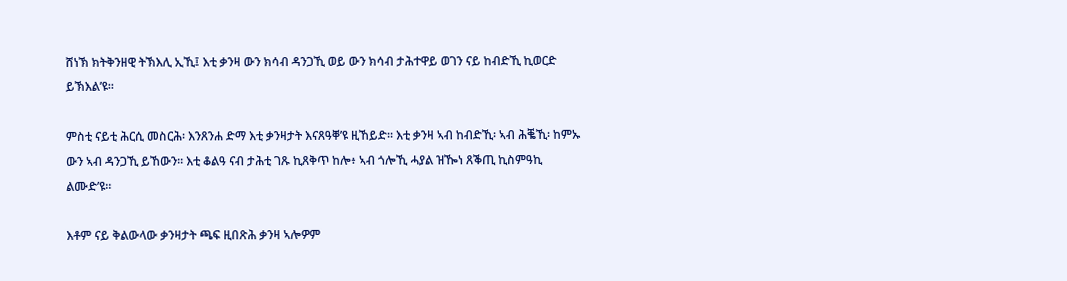ሸነኽ ክትቅንዘዊ ትኽእሊ ኢኺ፤ እቲ ቃንዛ ውን ክሳብ ዳንጋኺ ወይ ውን ክሳብ ታሕተዋይ ወገን ናይ ከብድኺ ኪወርድ ይኽእል’ዩ።

ምስቲ ናይቲ ሕርሲ መስርሕ፡ እንጸንሐ ድማ እቲ ቃንዛታት እናጸዓቐ’ዩ ዚኸይድ። እቲ ቃንዛ ኣብ ከብድኺ፡ ኣብ ሕቘኺ፡ ከምኡ ውን ኣብ ዳንጋኺ ይኸውን። እቲ ቆልዓ ናብ ታሕቲ ገጹ ኪጸቅጥ ከሎ፥ ኣብ ጎሎኺ ሓያል ዝዀነ ጸቕጢ ኪስምዓኪ ልሙድ’ዩ።

እቶም ናይ ቅልውላው ቃንዛታት ጫፍ ዚበጽሕ ቃንዛ ኣሎዎም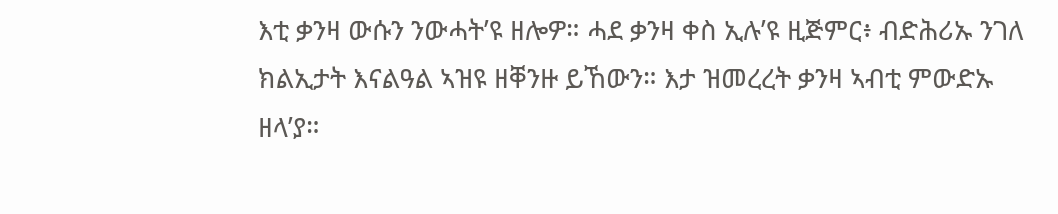እቲ ቃንዛ ውሱን ንውሓት’ዩ ዘሎዎ። ሓደ ቃንዛ ቀስ ኢሉ’ዩ ዚጅምር፥ ብድሕሪኡ ንገለ ክልኢታት እናልዓል ኣዝዩ ዘቐንዙ ይኸውን። እታ ዝመረረት ቃንዛ ኣብቲ ምውድኡ ዘላ’ያ።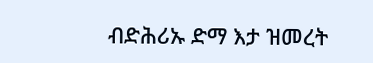ብድሕሪኡ ድማ እታ ዝመረት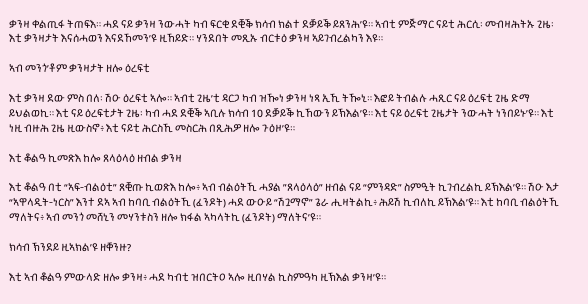ቃንዛ ቀልጢፋ ትጠፍእ። ሓደ ናይ ቃንዛ ንውሓት ካብ ፍርቂ ደቒቕ ክሳብ ክልተ ደቓይቕ ይጸንሕ’ዩ። ኣብቲ ምጅማር ናይቲ ሕርሲ፡ መብዛሕትኡ ጊዜ፡ እቲ ቃንዛታት እናሰሓወን እናደኸመን’ዩ ዚኸይድ። ሃንደበት መጺኡ ብርቱዕ ቃንዛ ኣይገብረልካን እዩ።

ኣብ መንጎ’ቶም ቃንዛታት ዘሎ ዕረፍቲ

እቲ ቃንዛ ደው ምስ በለ፡ ሽዑ ዕረፍቲ ኣሎ። ኣብቲ ጊዜ’ቲ ዳርጋ ካብ ዝዀነ ቃንዛ ነጻ ኢኺ ትዀኒ። እፎይ ትብልሉ ሓጺር ናይ ዕረፍቲ ጊዜ ድማ ይህልወኪ። እቲ ናይ ዕረፍቲታት ጊዜ፡ ካብ ሓደ ደቒቕ ኣቢሉ ክሳብ 10 ደቓይቕ ኪኸውን ይኽእል’ዩ። እቲ ናይ ዕረፍቲ ጊዜታት ንውሓት ነንበይኑ’ዩ። እቲ ነዚ ብዙሕ ጊዜ ዚውስኖ፥ እቲ ናይቲ ሕርስኺ መስርሕ በጺሕዎ ዘሎ ጉዕዞ’ዩ።

እቲ ቆልዓ ኪመጽእ ከሎ ጸላዕላዕ ዘብል ቃንዛ

እቲ ቆልዓ በቲ “ኣፍ-ብልዕቲ” ጸቒጡ ኪወጽእ ከሎ፥ ኣብ ብልዕትኺ ሓያል ”ጸላዕላዕ” ዘብል ናይ “ምንዳድ” ስምዒት ኪገብረልኪ ይኽእል’ዩ። ሽዑ እታ “ኣዋላዲት-ነርስ” እንተ ደኣ ኣብ ከባቢ ብልዕትኺ (ፈንዶት) ሓደ ውዑይ “ሽጓማኖ” ጌራ ሒዛትልኪ፥ ሕይሽ ኪብለኪ ይኽእል’ዩ። እቲ ከባቢ ብልዕትኺ ማለትና፥ ኣብ መንጎ መሸኒን መሃንቱስን ዘሎ ክፋል ኣካላትኪ (ፈንዶት) ማለትና’ዩ።

ክሳብ ኽንደይ ዚኣክል’ዩ ዘቐንዙ?

እቲ ኣብ ቆልዓ ምውላድ ዘሎ ቃንዛ፥ ሓደ ካብቲ ዝበርትዐ ኣሎ ዚበሃል ኪስምዓካ ዚኽእል ቃንዛ’ዩ።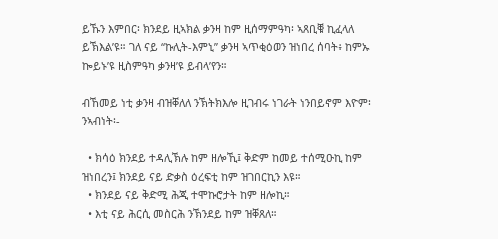ይኹን እምበር፡ ክንደይ ዚኣክል ቃንዛ ከም ዚሰማምዓካ፡ ኣጸቢቑ ኪፈላለ ይኽእል’ዩ። ገለ ናይ “ኩሊት-እምኒ” ቃንዛ ኣጥቂዕወን ዝነበረ ሰባት፥ ከምኡ ኰይኑ’ዩ ዚስምዓካ ቃንዛ’ዩ ይብላ’የን።

ብኸመይ ነቲ ቃንዛ ብዝቐለለ ንኽትክእሎ ዚገብሩ ነገራት ነንበይኖም እዮም፡ ንኣብነት፡-

  • ክሳዕ ክንደይ ተዳሊኽሉ ከም ዘሎኺ፤ ቅድም ከመይ ተሰሚዑኪ ከም ዝነበረን፤ ክንደይ ናይ ድቃስ ዕረፍቲ ከም ዝገበርኪን እዩ።
  • ክንደይ ናይ ቅድሚ ሕጂ ተሞኩሮታት ከም ዘሎኪ።
  • እቲ ናይ ሕርሲ መስርሕ ንኽንደይ ከም ዝቐጸለ።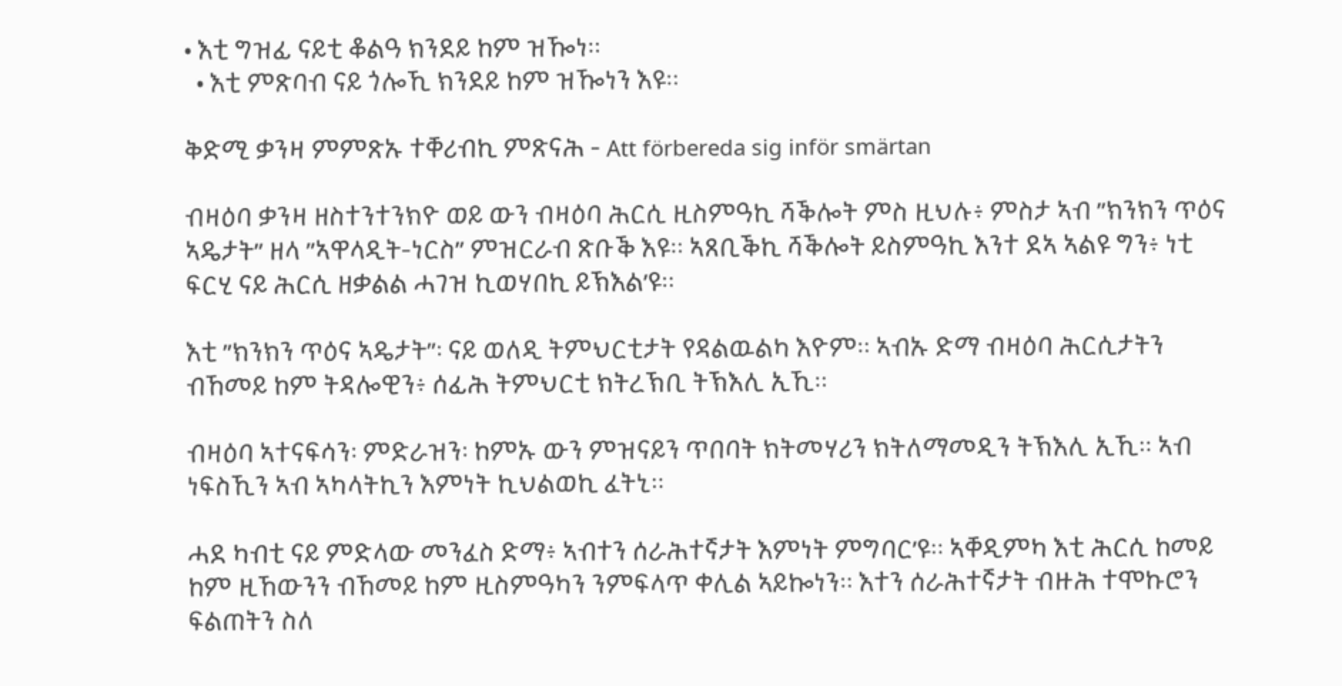• እቲ ግዝፊ ናይቲ ቆልዓ ክንደይ ከም ዝዀነ።
  • እቲ ምጽባብ ናይ ጎሎኺ ክንደይ ከም ዝዀነን እዩ።

ቅድሚ ቃንዛ ምምጽኡ ተቐሪብኪ ምጽናሕ - Att förbereda sig inför smärtan

ብዛዕባ ቃንዛ ዘስተንተንክዮ ወይ ውን ብዛዕባ ሕርሲ ዚስምዓኪ ሻቕሎት ምስ ዚህሉ፥ ምስታ ኣብ ”ክንክን ጥዕና ኣዴታት” ዘላ ”ኣዋላዲት-ነርስ” ምዝርራብ ጽቡቕ እዩ። ኣጸቢቕኪ ሻቕሎት ይስምዓኪ እንተ ደኣ ኣልዩ ግን፥ ነቲ ፍርሂ ናይ ሕርሲ ዘቃልል ሓገዝ ኪወሃበኪ ይኽእል’ዩ።

እቲ ”ክንክን ጥዕና ኣዴታት”፡ ናይ ወለዲ ትምህርቲታት የዳልዉልካ እዮም። ኣብኡ ድማ ብዛዕባ ሕርሲታትን ብኸመይ ከም ትዳሎዊን፥ ሰፊሕ ትምህርቲ ክትረኽቢ ትኽእሊ ኢኺ።

ብዛዕባ ኣተናፍሳን፡ ምድራዝን፡ ከምኡ ውን ምዝናይን ጥበባት ክትመሃሪን ክትለማመዲን ትኽእሊ ኢኺ። ኣብ ነፍስኺን ኣብ ኣካላትኪን እምነት ኪህልወኪ ፈትኒ።

ሓደ ካብቲ ናይ ምድላው መንፈስ ድማ፥ ኣብተን ሰራሕተኛታት እምነት ምግባር’ዩ። ኣቐዲምካ እቲ ሕርሲ ከመይ ከም ዚኸውንን ብኸመይ ከም ዚስምዓካን ንምፍላጥ ቀሊል ኣይኰነን። እተን ሰራሕተኛታት ብዙሕ ተሞኩሮን ፍልጠትን ስለ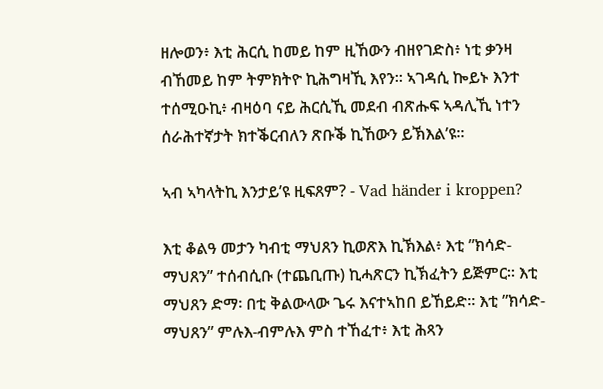ዘሎወን፥ እቲ ሕርሲ ከመይ ከም ዚኸውን ብዘየገድስ፥ ነቲ ቃንዛ ብኸመይ ከም ትምክትዮ ኪሕግዛኺ እየን። ኣገዳሲ ኰይኑ እንተ ተሰሚዑኪ፥ ብዛዕባ ናይ ሕርሲኺ መደብ ብጽሑፍ ኣዳሊኺ ነተን ሰራሕተኛታት ክተቕርብለን ጽቡቕ ኪኸውን ይኽእል’ዩ።

ኣብ ኣካላትኪ እንታይ’ዩ ዚፍጸም? - Vad händer i kroppen?

እቲ ቆልዓ መታን ካብቲ ማህጸን ኪወጽእ ኪኽእል፥ እቲ ”ክሳድ-ማህጸን” ተሰብሲቡ (ተጨቢጡ) ኪሓጽርን ኪኽፈትን ይጅምር። እቲ ማህጸን ድማ፡ በቲ ቅልውላው ጌሩ እናተኣከበ ይኸይድ። እቲ ”ክሳድ-ማህጸን” ምሉእ-ብምሉእ ምስ ተኸፈተ፥ እቲ ሕጻን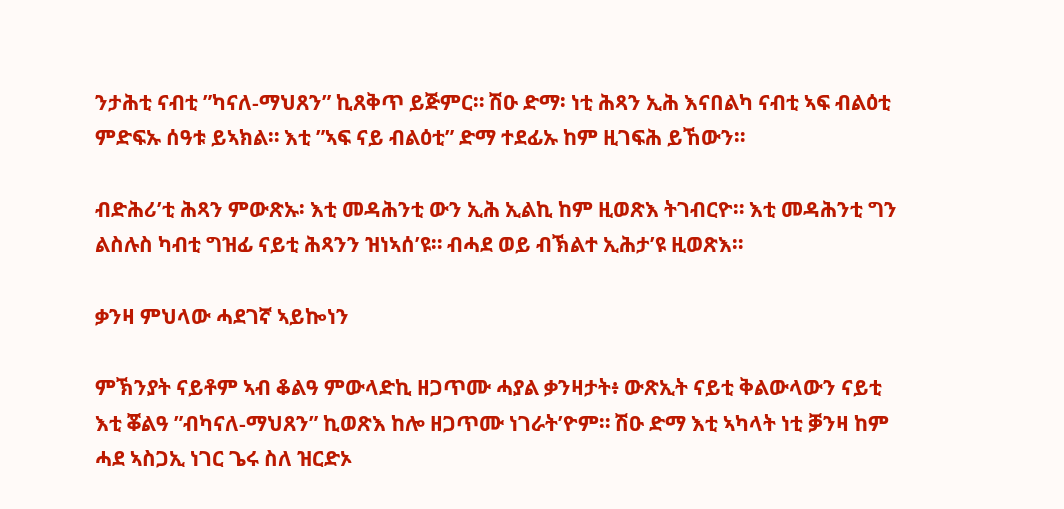ንታሕቲ ናብቲ ”ካናለ-ማህጸን” ኪጸቅጥ ይጅምር። ሽዑ ድማ፡ ነቲ ሕጻን ኢሕ እናበልካ ናብቲ ኣፍ ብልዕቲ ምድፍኡ ሰዓቱ ይኣክል። እቲ ”ኣፍ ናይ ብልዕቲ” ድማ ተደፊኡ ከም ዚገፍሕ ይኸውን።

ብድሕሪ’ቲ ሕጻን ምውጽኡ፡ እቲ መዳሕንቲ ውን ኢሕ ኢልኪ ከም ዚወጽእ ትገብርዮ። እቲ መዳሕንቲ ግን ልስሉስ ካብቲ ግዝፊ ናይቲ ሕጻንን ዝነኣሰ’ዩ። ብሓደ ወይ ብኽልተ ኢሕታ’ዩ ዚወጽእ።

ቃንዛ ምህላው ሓደገኛ ኣይኰነን

ምኽንያት ናይቶም ኣብ ቆልዓ ምውላድኪ ዘጋጥሙ ሓያል ቃንዛታት፥ ውጽኢት ናይቲ ቅልውላውን ናይቲ እቲ ቖልዓ ”ብካናለ-ማህጸን” ኪወጽእ ከሎ ዘጋጥሙ ነገራት’ዮም። ሽዑ ድማ እቲ ኣካላት ነቲ ቓንዛ ከም ሓደ ኣስጋኢ ነገር ጌሩ ስለ ዝርድኦ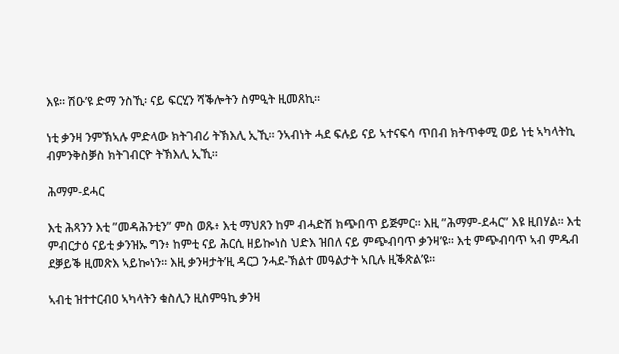እዩ። ሽዑ’ዩ ድማ ንስኺ፡ ናይ ፍርሂን ሻቕሎትን ስምዒት ዚመጸኪ።

ነቲ ቃንዛ ንምኽኣሉ ምድላው ክትገብሪ ትኽእሊ ኢኺ። ንኣብነት ሓደ ፍሉይ ናይ ኣተናፍሳ ጥበብ ክትጥቀሚ ወይ ነቲ ኣካላትኪ ብምንቅስቓስ ክትገብርዮ ትኽእሊ ኢኺ።

ሕማም-ደሓር

እቲ ሕጻንን እቲ ”መዳሕንቲን” ምስ ወጹ፥ እቲ ማህጸን ከም ብሓድሽ ክጭበጥ ይጅምር። እዚ ”ሕማም-ደሓር” እዩ ዚበሃል። እቲ ምብርታዕ ናይቲ ቃንዝኡ ግን፥ ከምቲ ናይ ሕርሲ ዘይኰነስ ህድእ ዝበለ ናይ ምጭብባጥ ቃንዛ’ዩ። እቲ ምጭብባጥ ኣብ ምዱብ ደቓይቕ ዚመጽእ ኣይኰነን። እዚ ቃንዛታት’ዚ ዳርጋ ንሓደ-ኽልተ መዓልታት ኣቢሉ ዚቕጽል’ዩ።

ኣብቲ ዝተተርብዐ ኣካላትን ቁስሊን ዚስምዓኪ ቃንዛ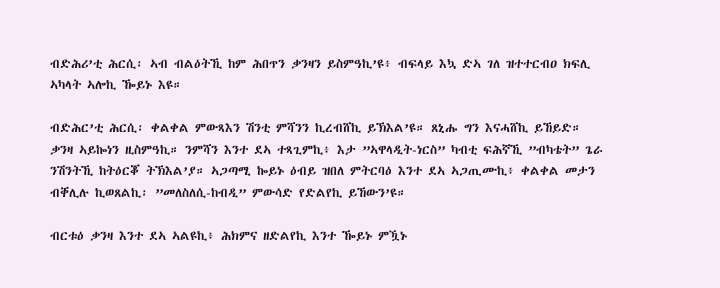ብድሕሪ’ቲ ሕርሲ፡ ኣብ ብልዕትኺ ከም ሕበጥን ቃንዛን ይስምዓኪ’ዩ፥ ብፍላይ እኳ ድኣ ገለ ዝተተርብዐ ክፍሊ ኣካላት ኣሎኪ ዀይኑ እዩ።

ብድሕር’ቲ ሕርሲ፡ ቀልቀል ምውጻእን ሽንቲ ምሻንን ኪረብሸኪ ይኽእል’ዩ። ጸኒሑ ግን እናሓሸኪ ይኸይድ። ቃንዛ ኣይኰነን ዚስምዓኪ። ንምሻን እንተ ደኣ ተጻጊምኪ፥ እታ ”ኣዋላዲት-ነርስ” ካብቲ ፍሕኛኺ ”ብካቴት” ጌራ ንሽንትኺ ከትዕርቖ ትኽእል’ያ። ኣጋጣሚ ኰይኑ ዕብይ ዝበለ ምትርባዕ እንተ ደኣ ኣጋጢሙኪ፥ ቀልቀል መታን ብቐሊሉ ኪወጸልኪ፡ ”መለስለሲ-ከብዲ” ምውሳድ የድልየኪ ይኸውን’ዩ።

ብርቱዕ ቃንዛ እንተ ደኣ ኣልዩኪ፥ ሕክምና ዘድልየኪ እንተ ዀይኑ ምዃኑ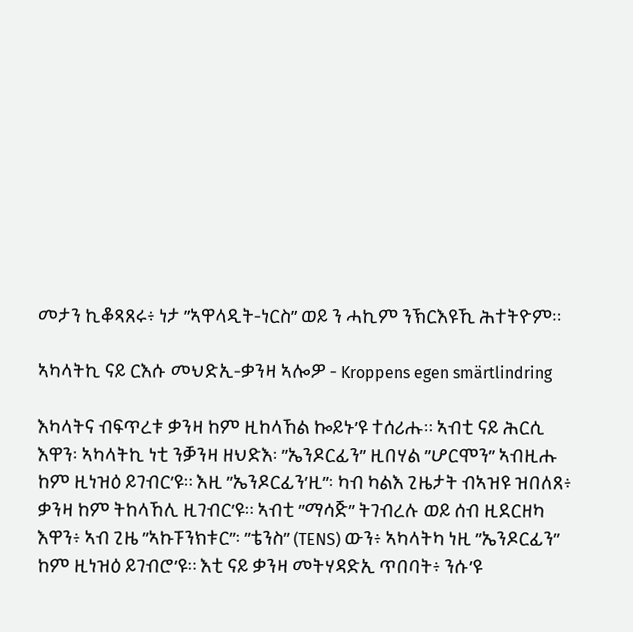መታን ኪቆጻጸሩ፥ ነታ ”ኣዋላዲት-ነርስ” ወይ ን ሓኪም ንኽርእዩኺ ሕተትዮም።

ኣካላትኪ ናይ ርእሱ መህድኢ-ቃንዛ ኣሎዎ - Kroppens egen smärtlindring

እካላትና ብፍጥረቱ ቃንዛ ከም ዚከላኸል ኰይኑ’ዩ ተሰሪሑ። ኣብቲ ናይ ሕርሲ እዋን፡ ኣካላትኪ ነቲ ንቓንዛ ዘህድእ፡ ”ኤንዶርፊን” ዚበሃል ”ሆርሞን” ኣብዚሑ ከም ዚነዝዕ ይገብር’ዩ። እዚ ”ኤንዶርፊን’ዚ”፡ ካብ ካልእ ጊዜታት ብኣዝዩ ዝበለጸ፥ ቃንዛ ከም ትከላኸሊ ዚገብር’ዩ። ኣብቲ ”ማሳጅ” ትገብረሉ ወይ ሰብ ዚደርዘካ እዋን፥ ኣብ ጊዜ ”ኣኩፑንክቱር”፡ ”ቴንስ” (TENS) ውን፥ ኣካላትካ ነዚ ”ኤንዶርፊን” ከም ዚነዝዕ ይገብሮ’ዩ። እቲ ናይ ቃንዛ መትሃዳድኢ ጥበባት፥ ንሱ’ዩ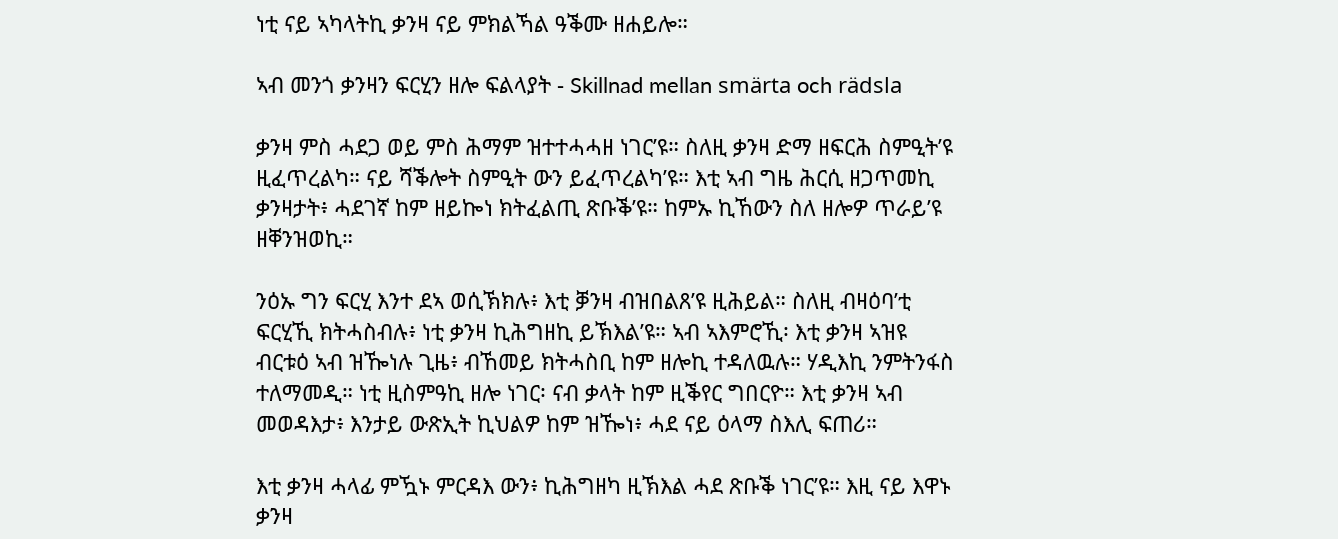ነቲ ናይ ኣካላትኪ ቃንዛ ናይ ምክልኻል ዓቕሙ ዘሐይሎ።

ኣብ መንጎ ቃንዛን ፍርሂን ዘሎ ፍልላያት - Skillnad mellan smärta och rädsla

ቃንዛ ምስ ሓደጋ ወይ ምስ ሕማም ዝተተሓሓዘ ነገር’ዩ። ስለዚ ቃንዛ ድማ ዘፍርሕ ስምዒት’ዩ ዚፈጥረልካ። ናይ ሻቕሎት ስምዒት ውን ይፈጥረልካ’ዩ። እቲ ኣብ ግዜ ሕርሲ ዘጋጥመኪ ቃንዛታት፥ ሓደገኛ ከም ዘይኰነ ክትፈልጢ ጽቡቕ’ዩ። ከምኡ ኪኸውን ስለ ዘሎዎ ጥራይ’ዩ ዘቐንዝወኪ።

ንዕኡ ግን ፍርሂ እንተ ደኣ ወሲኽክሉ፥ እቲ ቓንዛ ብዝበልጸ’ዩ ዚሕይል። ስለዚ ብዛዕባ’ቲ ፍርሂኺ ክትሓስብሉ፥ ነቲ ቃንዛ ኪሕግዘኪ ይኽእል’ዩ። ኣብ ኣእምሮኺ፡ እቲ ቃንዛ ኣዝዩ ብርቱዕ ኣብ ዝዀነሉ ጊዜ፥ ብኸመይ ክትሓስቢ ከም ዘሎኪ ተዳለዉሉ። ሃዲእኪ ንምትንፋስ ተለማመዲ። ነቲ ዚስምዓኪ ዘሎ ነገር፡ ናብ ቃላት ከም ዚቕየር ግበርዮ። እቲ ቃንዛ ኣብ መወዳእታ፥ እንታይ ውጽኢት ኪህልዎ ከም ዝዀነ፥ ሓደ ናይ ዕላማ ስእሊ ፍጠሪ።

እቲ ቃንዛ ሓላፊ ምዃኑ ምርዳእ ውን፥ ኪሕግዘካ ዚኽእል ሓደ ጽቡቕ ነገር’ዩ። እዚ ናይ እዋኑ ቃንዛ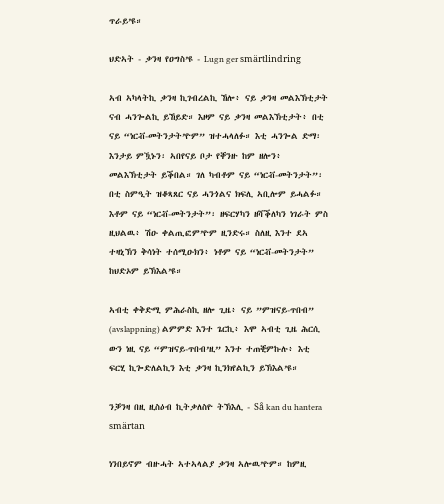ጥራይ’ዩ።

ህድኣት - ቃንዛ የዐግስ’ዩ - Lugn ger smärtlindring

ኣብ ኣካላትኪ ቃንዛ ኪገብረልኪ ኸሎ፥ ናይ ቃንዛ መልእኽቲታት ናብ ሓንጐልኪ ይኸይድ። እዞም ናይ ቃንዛ መልእኽቲታት፥ በቲ ናይ “ነርቭ-መትንታት’ዮም” ዝተሓላለፉ። እቲ ሓንጐል ድማ፡ እንታይ ምዃኑን፡ ኣበየናይ ቦታ የቐንዙ ከም ዘሎን፥ መልእኽቲታት ይቕበል። ገለ ካብቶም ናይ “ነርቭ-መትንታት”፡ በቲ ስምዒት ዝቆጻጸር ናይ ሓንጎልና ክፍሊ ኣቢሎም ይሓልፉ። እቶም ናይ “ነርቭ-መትንታት”፡ ዘፍርሃካን ዘሻቕለካን ነገራት ምስ ዚህልዉ፥ ሽዑ ቀልጢፎም’ዮም ዚንድሩ። ስለዚ እንተ ደኣ ተዛኒኽን ቅሳነት ተሰሚዑክን፥ ነቶም ናይ “ነርቭ-መትንታት” ከህድኦም ይኽእል’ዩ።

ኣብቲ ቀቅድሚ ምሕራስኪ ዘሎ ጊዜ፥ ናይ ”ምዝናይ-ጥበብ” (avslappning) ልምምድ እንተ ጌርኪ፥ እሞ ኣብቲ ጊዜ ሕርሲ ውን ነዚ ናይ “ምዝናይ-ጥበብ’ዚ” እንተ ተጠቒምኩሉ፥ እቲ ፍርሂ ኪጐድለልኪን እቲ ቃንዛ ኪንክየልኪን ይኽእል’ዩ።

ንቓንዛ በዚ ዚስዕብ ኪትቃለስዮ ትኽእሊ - Så kan du hantera smärtan

ነንበይኖም ብዙሓት ኣተኣላልያ ቃንዛ ኣሎዉ’ዮም። ከምዚ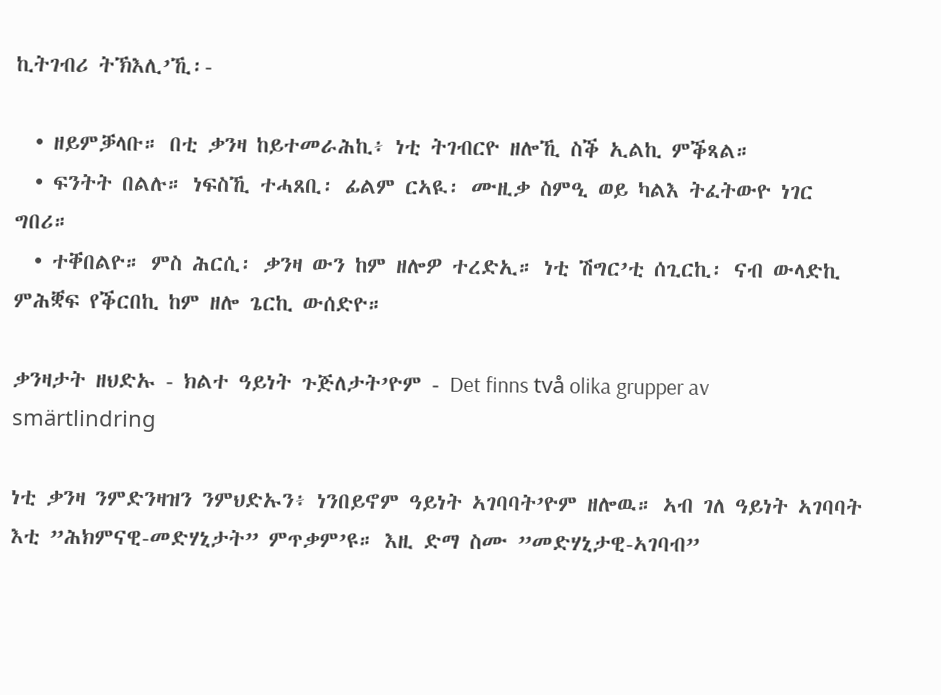ኪትገብሪ ትኽእሊ’ኺ፡-

  • ዘይምቓላቡ። በቲ ቃንዛ ከይተመራሕኪ፥ ነቲ ትገብርዮ ዘሎኺ ስቕ ኢልኪ ምቕጻል።
  • ፍንትት በልሉ። ነፍስኺ ተሓጸቢ፡ ፊልም ርኣዪ፡ ሙዚቃ ስምዒ ወይ ካልእ ትፈትውዮ ነገር ግበሪ።
  • ተቐበልዮ። ምስ ሕርሲ፡ ቃንዛ ውን ከም ዘሎዎ ተረድኢ። ነቲ ሽግር’ቲ ሰጊርኪ፡ ናብ ውላድኪ ምሕቛፍ የቕርበኪ ከም ዘሎ ጌርኪ ውሰድዮ።

ቃንዛታት ዘህድኡ - ክልተ ዓይነት ጉጅለታት’ዮም - Det finns två olika grupper av smärtlindring

ነቲ ቃንዛ ንምድንዛዝን ንምህድኡን፥ ነንበይኖም ዓይነት ኣገባባት’ዮም ዘሎዉ። ኣብ ገለ ዓይነት ኣገባባት እቲ ”ሕክምናዊ-መድሃኒታት” ምጥቃም’ዩ። እዚ ድማ ስሙ ”መድሃኒታዊ-ኣገባብ”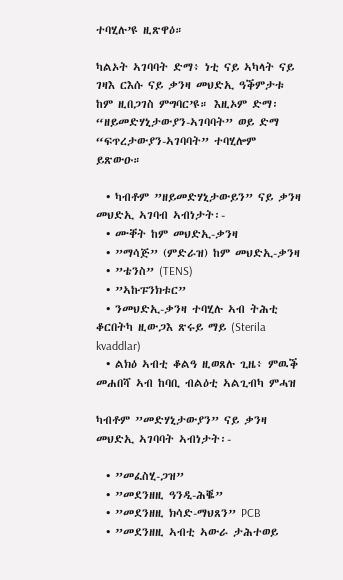ተባሂሉ’ዩ ዚጽዋዕ።

ካልኦት ኣገባባት ድማ፥ ነቲ ናይ ኣካላት ናይ ገዛእ ርእሱ ናይ ቃንዛ መህድኢ ዓቕምታቱ ከም ዚበጋገስ ምግባር’ዩ። እዚኦም ድማ፡ “ዘይመድሃኒታውያን-ኣገባባት” ወይ ድማ “ፍጥረታውያን-ኣገባባት” ተባሂሎም ይጽውዑ።

  • ካብቶም ”ዘይመድሃኒታውይን” ናይ ቃንዛ መህድኢ ኣገባብ ኣብነታት፡-
  • ሙቐት ከም መህድኢ-ቃንዛ
  • ”ማሳጅ” (ምድራዝ) ከም መህድኢ-ቃንዛ
  • ”ቴንስ” (TENS)
  • ”ኣኩፑንክቱር”
  • ንመህድኢ-ቃንዛ ተባሂሉ ኣብ ትሕቲ ቆርበትካ ዚውጋእ ጽሩይ ማይ (Sterila kvaddlar)
  • ልክዕ ኣብቲ ቆልዓ ዚወጸሉ ጊዜ፥ ምዉቕ መሐበሻ ኣብ ከባቢ ብልዕቲ ኣልጊብካ ምሓዝ

ካብቶም ”መድሃኒታውያን” ናይ ቃንዛ መህድኢ ኣገባባት ኣብነታት፡-

  • ”መፈስሂ-ጋዝ”
  • ”መደንዘዚ ዓንዲ-ሕቘ”
  • ”መደንዘዚ ክሳድ-ማህጸን” PCB
  • ”መደንዘዚ ኣብቲ ኣውራ ታሕተወይ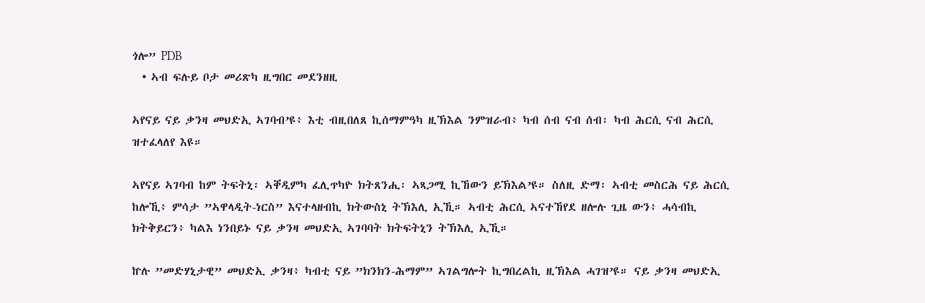ጎሎ” PDB
  • ኣብ ፍሉይ ቦታ መሪጽካ ዚግበር መደንዘዚ

ኣየናይ ናይ ቃንዛ መህድኢ ኣገባብ’ዩ፥ እቲ ብዚበለጸ ኪሰማምዓካ ዚኽእል ንምዝራብ፥ ካብ ሰብ ናብ ሰብ፡ ካብ ሕርሲ ናብ ሕርሲ ዝተፈላለየ እዩ።

ኣየናይ ኣገባብ ከም ትፍትኒ፡ ኣቐዲምካ ፈሊጥካዮ ክትጸንሒ፡ ኣጻጋሚ ኪኸውን ይኽእል’ዩ። ስለዚ ድማ፡ ኣብቲ መስርሕ ናይ ሕርሲ ከሎኺ፥ ምሳታ ”ኣዋላዲት-ነርስ” እናተላዘብኪ ክትውስኒ ትኽእሊ ኢኺ። ኣብቲ ሕርሲ ኣናተኸየደ ዘሎሉ ጊዜ ውን፥ ሓሳብኪ ክትቅይርን፥ ካልእ ነንበይኑ ናይ ቃንዛ መህድኢ ኣገባባት ክትፍትኒን ትኽእሊ ኢኺ።

ኵሉ ”መድሃኒታዊ” መህድኢ ቃንዛ፥ ካብቲ ናይ ”ክንክን-ሕማም” ኣገልግሎት ኪግበረልኪ ዚኽእል ሓገዝ’ዩ። ናይ ቃንዛ መህድኢ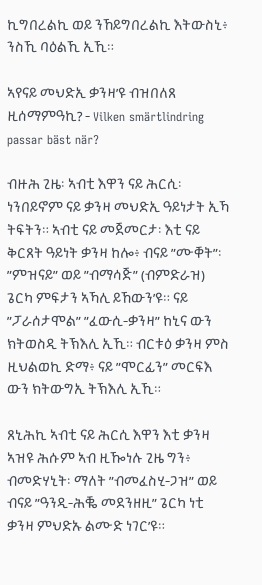ኪግበረልኪ ወይ ንኸይግበረልኪ እትውስኒ፥ ንስኺ ባዕልኺ ኢኺ።

ኣየናይ መህድኢ ቃንዛ’ዩ ብዝበለጸ ዚሰማምዓኪ? - Vilken smärtlindring passar bäst när?

ብዙሕ ጊዜ፡ ኣብቲ እዋን ናይ ሕርሲ፡ ነንበይኖም ናይ ቃንዛ መህድኢ ዓይነታት ኢኻ ትፍትን። ኣብቲ ናይ መጀመርታ፡ እቲ ናይ ቅርጸት ዓይነት ቃንዛ ከሎ፥ ብናይ ”ሙቐት”፡ ”ምዝናይ” ወይ ”ብማሳጅ” (ብምድራዝ) ጌርካ ምፍታን ኣኻሊ ይኸውን’ዩ። ናይ ”ፓራሰታሞል” ”ፈውሲ-ቃንዛ” ከኒና ውን ክትወስዲ ትኽእሊ ኢኺ። ብርቱዕ ቃንዛ ምስ ዚህልወኪ ድማ፥ ናይ ”ሞርፊን” መርፍእ ውን ክትውግኢ ትኽእሊ ኢኺ።

ጸኒሕኪ ኣብቲ ናይ ሕርሲ እዋን እቲ ቃንዛ ኣዝዩ ሕሱም ኣብ ዚዀነሉ ጊዜ ግን፥ ብመድሃኒት፡ ማለት ”ብመፈስሂ-ጋዝ” ወይ ብናይ ”ዓንዲ-ሕቘ መደንዘዚ” ጌርካ ነቲ ቃንዛ ምህድኡ ልሙድ ነገር’ዩ።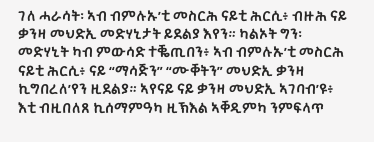ገለ ሓራሳት፡ ኣብ ብምሉኡ’ቲ መስርሕ ናይቲ ሕርሲ፥ ብዙሕ ናይ ቃንዛ መህድኢ መድሃኒታት ይደልያ እየን። ካልኦት ግን፡ መድሃኒት ካብ ምውሳድ ተቘጢበን፥ ኣብ ብምሉኡ’ቲ መስርሕ ናይቲ ሕርሲ፥ ናይ “ማሳጅን” “ሙቐትን” መህድኢ ቃንዛ ኪግበረለ’የን ዚደልያ። ኣየናይ ናይ ቃንዛ መህድኢ ኣገባብ’ዩ፥ እቲ ብዚበለጸ ኪሰማምዓካ ዚኽእል ኣቐዲምካ ንምፍላጥ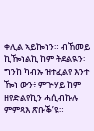ቀሊል ኣይኰነን። ብኸመይ ኪዀነልኪ ከም ትደልዪን፡ ግንከ ካብኡ ዝተፈልየ እንተ ዀነ ውን፥ ምጕሃይ ከም ዘየድልየኪን ሓሲብኩሉ ምምጻእ ጽቡቕ’ዩ።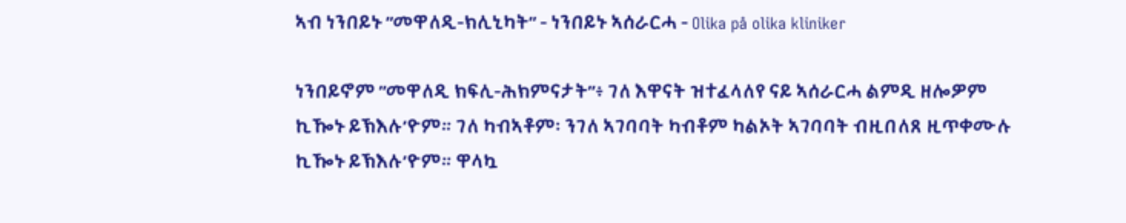ኣብ ነንበይኑ ”መዋለዲ-ክሊኒካት” - ነንበይኑ ኣሰራርሓ - Olika på olika kliniker

ነንበይኖም ”መዋለዲ ክፍሊ-ሕክምናታት”፥ ገለ እዋናት ዝተፈላለየ ናይ ኣሰራርሓ ልምዲ ዘሎዎም ኪዀኑ ይኽእሉ’ዮም። ገለ ካብኣቶም፡ ንገለ ኣገባባት ካብቶም ካልኦት ኣገባባት ብዚበለጸ ዚጥቀሙሉ ኪዀኑ ይኽእሉ’ዮም። ዋላኳ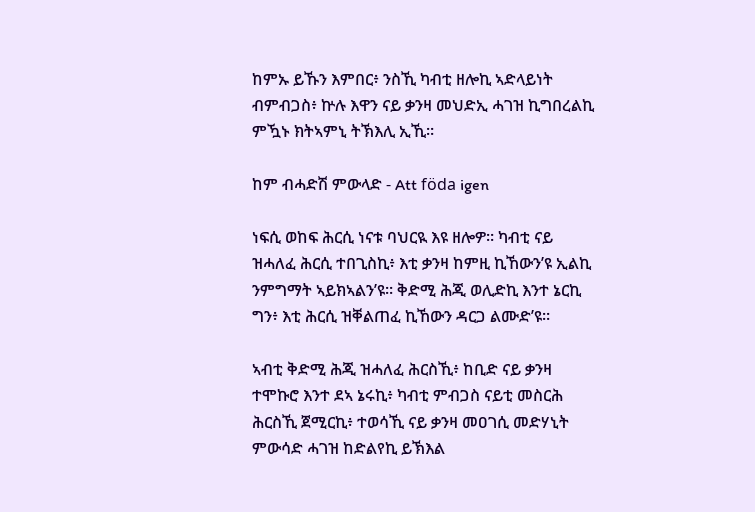ከምኡ ይኹን እምበር፥ ንስኺ ካብቲ ዘሎኪ ኣድላይነት ብምብጋስ፥ ኵሉ እዋን ናይ ቃንዛ መህድኢ ሓገዝ ኪግበረልኪ ምዃኑ ክትኣምኒ ትኽእሊ ኢኺ።

ከም ብሓድሽ ምውላድ - Att föda igen

ነፍሲ ወከፍ ሕርሲ ነናቱ ባህርዪ እዩ ዘሎዎ። ካብቲ ናይ ዝሓለፈ ሕርሲ ተበጊስኪ፥ እቲ ቃንዛ ከምዚ ኪኸውን’ዩ ኢልኪ ንምግማት ኣይክኣልን’ዩ። ቅድሚ ሕጂ ወሊድኪ እንተ ኔርኪ ግን፥ እቲ ሕርሲ ዝቐልጠፈ ኪኸውን ዳርጋ ልሙድ’ዩ።

ኣብቲ ቅድሚ ሕጂ ዝሓለፈ ሕርስኺ፥ ከቢድ ናይ ቃንዛ ተሞኩሮ እንተ ደኣ ኔሩኪ፥ ካብቲ ምብጋስ ናይቲ መስርሕ ሕርስኺ ጀሚርኪ፥ ተወሳኺ ናይ ቃንዛ መዐገሲ መድሃኒት ምውሳድ ሓገዝ ከድልየኪ ይኽእል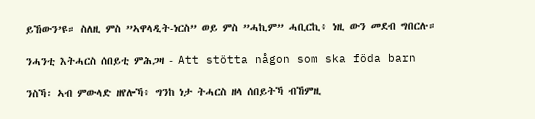ይኸውን’ዩ። ስለዚ ምስ ”ኣዋላዲት-ነርስ” ወይ ምስ ”ሓኪም” ሓቢርኪ፥ ነዚ ውን መደብ ግበርሉ።

ንሓንቲ እትሓርስ ሰበይቲ ምሕጋዛ - Att stötta någon som ska föda barn

ንስኻ፡ ኣብ ምውላድ ዘየሎኻ፥ ግንከ ነታ ትሓርስ ዘላ ሰበይትኻ ብኸምዚ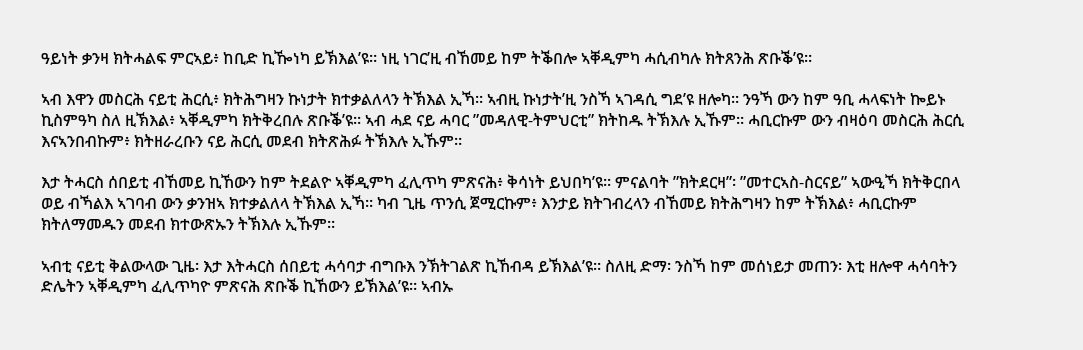ዓይነት ቃንዛ ክትሓልፍ ምርኣይ፥ ከቢድ ኪዀነካ ይኽእል’ዩ። ነዚ ነገር’ዚ ብኸመይ ከም ትቕበሎ ኣቐዲምካ ሓሲብካሉ ክትጸንሕ ጽቡቕ’ዩ።

ኣብ እዋን መስርሕ ናይቲ ሕርሲ፥ ክትሕግዛን ኩነታት ክተቃልለላን ትኽእል ኢኻ። ኣብዚ ኩነታት’ዚ ንስኻ ኣገዳሲ ግደ’ዩ ዘሎካ። ንዓኻ ውን ከም ዓቢ ሓላፍነት ኰይኑ ኪስምዓካ ስለ ዚኽእል፥ ኣቐዲምካ ክትቅረበሉ ጽቡቕ’ዩ። ኣብ ሓደ ናይ ሓባር ”መዳለዊ-ትምህርቲ” ክትከዱ ትኽእሉ ኢኹም። ሓቢርኩም ውን ብዛዕባ መስርሕ ሕርሲ እናኣንበብኩም፥ ክትዘራረቡን ናይ ሕርሲ መደብ ክትጽሕፉ ትኽእሉ ኢኹም።

እታ ትሓርስ ሰበይቲ ብኸመይ ኪኸውን ከም ትደልዮ ኣቐዲምካ ፈሊጥካ ምጽናሕ፥ ቅሳነት ይህበካ’ዩ። ምናልባት ”ክትደርዛ”፡ ”መተርኣስ-ስርናይ” ኣውዒኻ ክትቅርበላ ወይ ብኻልእ ኣገባብ ውን ቃንዝኣ ክተቃልለላ ትኽእል ኢኻ። ካብ ጊዜ ጥንሲ ጀሚርኩም፥ እንታይ ክትገብረላን ብኸመይ ክትሕግዛን ከም ትኽእል፥ ሓቢርኩም ክትለማመዱን መደብ ክተውጽኡን ትኽእሉ ኢኹም።

ኣብቲ ናይቲ ቅልውላው ጊዜ፡ እታ እትሓርስ ሰበይቲ ሓሳባታ ብግቡእ ንኽትገልጽ ኪኸብዳ ይኽእል’ዩ። ስለዚ ድማ፡ ንስኻ ከም መሰነይታ መጠን፡ እቲ ዘሎዋ ሓሳባትን ድሌትን ኣቐዲምካ ፈሊጥካዮ ምጽናሕ ጽቡቕ ኪኸውን ይኽእል’ዩ። ኣብኡ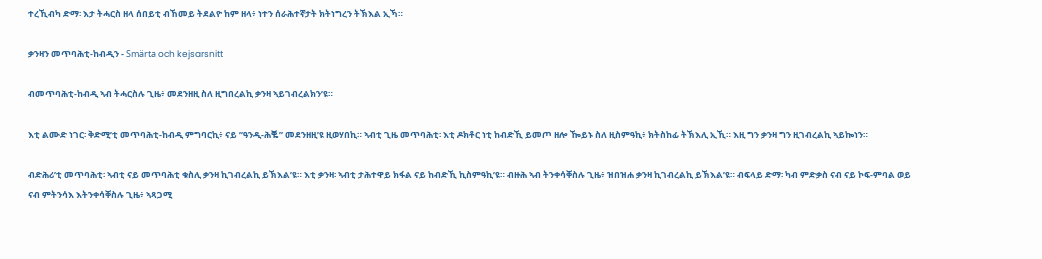ተረኺብካ ድማ፡ እታ ትሓርስ ዘላ ሰበይቲ ብኸመይ ትደልዮ ከም ዘላ፥ ነተን ሰራሕተኛታት ክትነግረን ትኽእል ኢኻ።

ቃንዛን መጥባሕቲ-ከብዲን - Smärta och kejsarsnitt

ብመጥባሕቲ-ከብዲ ኣብ ትሓርስሉ ጊዜ፥ መደንዘዚ ስለ ዚግበረልኪ ቃንዛ ኣይገብረልክን’ዩ።

እቲ ልሙድ ነገር፡ ቅድሚ’ቲ መጥባሕቲ-ከብዲ ምግባርኪ፥ ናይ ”ዓንዲ-ሕቘ” መደንዘዚ’ዩ ዚወሃበኪ። ኣብቲ ጊዜ መጥባሕቲ፡ እቲ ዶክቶር ነቲ ከብድኺ ይመጦ ዘሎ ዀይኑ ስለ ዚስምዓኪ፥ ክትስከፊ ትኽእሊ ኢኺ። እዚ ግን ቃንዛ ግን ዚገብረልኪ ኣይኰነን።

ብድሕሪ’ቲ መጥባሕቲ፡ ኣብቲ ናይ መጥባሕቲ ቁስሊ ቃንዛ ኪገብረልኪ ይኽእል’ዩ። እቲ ቃንዛ፡ ኣብቲ ታሕተዋይ ክፋል ናይ ከብድኺ ኪስምዓኪ’ዩ። ብዙሕ ኣብ ትንቀሳቐስሉ ጊዜ፥ ዝበዝሐ ቃንዛ ኪገብረልኪ ይኽእል’ዩ። ብፍላይ ድማ፡ ካብ ምድቃስ ናብ ናይ ኮፍ-ምባል ወይ ናብ ምትንሳእ እትንቀሳቐስሉ ጊዜ፥ ኣጻጋሚ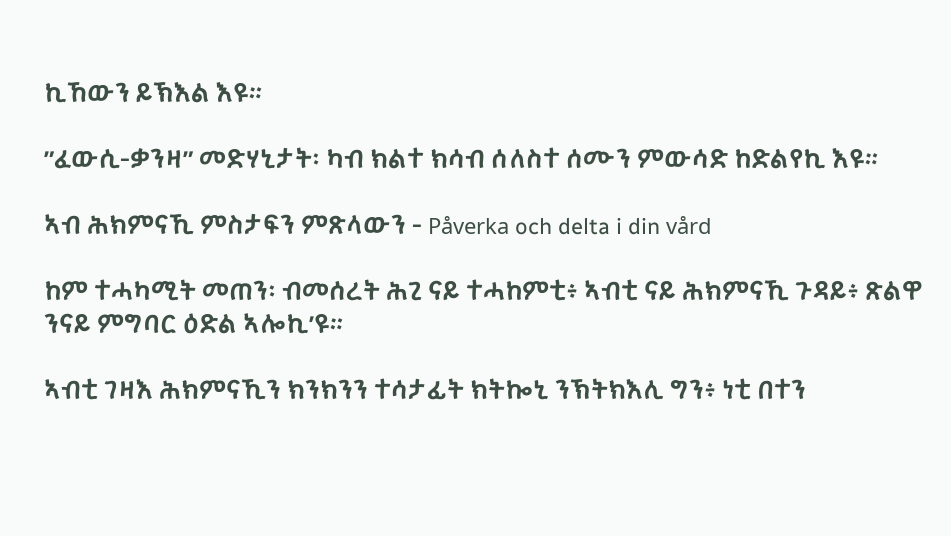ኪኸውን ይኽእል እዩ።

”ፈውሲ-ቃንዛ” መድሃኒታት፡ ካብ ክልተ ክሳብ ሰለስተ ሰሙን ምውሳድ ከድልየኪ እዩ።

ኣብ ሕክምናኺ ምስታፍን ምጽላውን - Påverka och delta i din vård

ከም ተሓካሚት መጠን፡ ብመሰረት ሕጊ ናይ ተሓከምቲ፥ ኣብቲ ናይ ሕክምናኺ ጉዳይ፥ ጽልዋ ንናይ ምግባር ዕድል ኣሎኪ’ዩ።

ኣብቲ ገዛእ ሕክምናኺን ክንክንን ተሳታፊት ክትኰኒ ንኽትክእሊ ግን፥ ነቲ በተን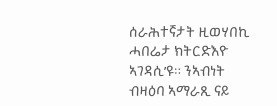ሰራሕተኛታት ዚወሃበኪ ሓበሬታ ክትርድእዮ ኣገዳሲ’ዩ። ንኣብነት ብዛዕባ ኣማራጺ ናይ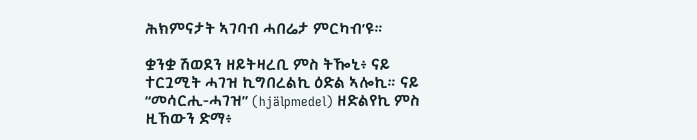ሕክምናታት ኣገባብ ሓበሬታ ምርካብ’ዩ።

ቋንቋ ሽወደን ዘይትዛረቢ ምስ ትዀኒ፥ ናይ ተርጓሚት ሓገዝ ኪግበረልኪ ዕድል ኣሎኪ። ናይ “መሳርሒ-ሓገዝ” (hjälpmedel) ዘድልየኪ ምስ ዚኸውን ድማ፥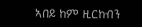ኣበይ ከም ዚርከብን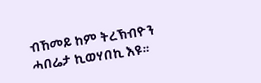ብኸመይ ከም ትረኽብዮን ሓበሬታ ኪወሃበኪ እዩ።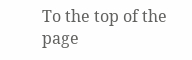To the top of the page